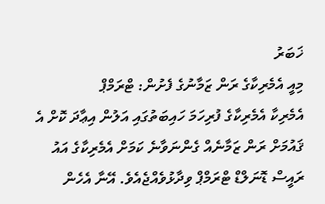ޚަބަރު
މިއީ އެމެރިކާގެ ރަން ޒަމާނުގެ ފެށުން: ޓްރަމްޕް
އެމެރިކާ އެމެރިކާގެ ފުރިހަމަ ހައިބަތުގައި އަލުން އިޢާދަ ކޮށް އެ ޤައުމަށް ރަން ޒަމާނެއް ގެންނަވާނެ ކަމަށް އެމެރިކާގެ އައު ރައީސް ޑޮނަލްޑް ޓްރަމްޕް ވިދާޅުވެއްޖެއެވެ. އޭނާ އެހެން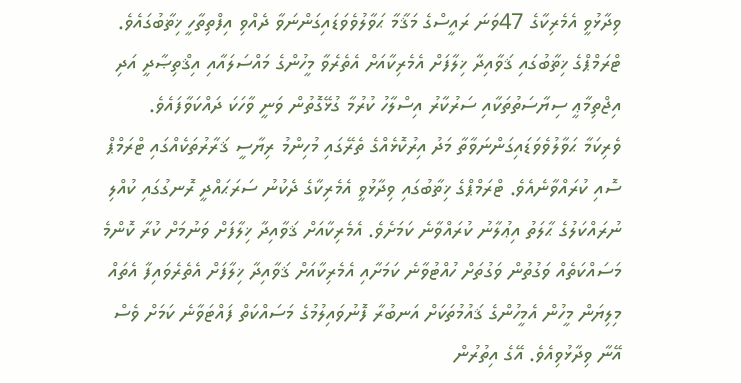ވިދާޅުވީ އެމެރިކާގެ 47ވަނަ ރައީސްގެ މަޤާމާ ޙަވާލުވެވަޑައިގަންނަވާ ދެއްވި އިފްތިތާހީ ޚިޡާބުގައެވެ.
ޓްރަމްޕްގެ ޚިޡާބުގައި ޤަވާއިދާ ޚިލާފަށް އެމެރިކާއަށް އެތެރެވާ މީހުންގެ މައްސަލައާއި އިޤްތިޞާދީ އަދި އިޖްތިމާޢީ ސިޔާސަތުތަކާއި ސަރުކާރު އިސްލާހު ކުރުމާ ގުޅޭގޮތުން ވަނީ ވާހަކަ ދައްކަވާފައެވެ.
ވެރިކަމާ ޙަވާލުވެވަޑައިގަންނަވާތާ މަދު އިރުކޮޅެއްގެ ތެރޭގައި މުހިންމު ރިޔާސީ ޤަރާރުތަކެއްގައި ޓްރަމްޕް ސޮއި ކުރައްވާނެއެވެ. ޓްރަމްޕްގެ ޚިޡާބުގައި ވިދާޅުވީ އެމެރިކާގެ ދެކުނު ސަރަޙައްދީ ރޮނގުގައި ކުއްލި ނުރައްކަލުގެ ޙާލަތު އިޢުލާނު ކުރައްވާނެ ކަމަށެވެ. އެމެރިކާއަށް ޤަވާއިދާ ޚިލާފަށް ވަނުމަށް ކުރާ ކޮންމެ މަސައްކަތެއް ވަގުތުން ވަގުތަށް ހުއްޓުވާނެ ކަމަށާއި އެމެރިކާއަށް ޤަވާއިދާ ޚިލާފަށް އެތެރެވައިފާ އެތައް މިލިޔަން މީހުން އެމީހުންގެ ޤައުމުތަކަށް އަނބުރާ ފޮނުވައިލުމުގެ މަސައްކަތް ފައްޓަވާނެ ކަމަށް ވެސް އޭނާ ވިދާޅުވިއެވެ. އޭގެ އިތުރުން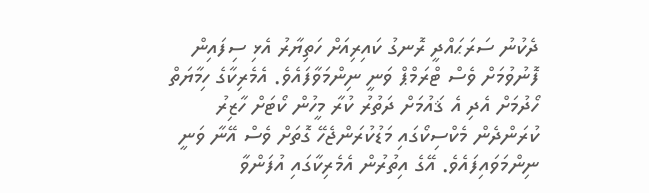ދެކުނު ސަރަޙައްދީ ރޮނގު ކައިރިއަށް ހަތިޔާރު އެޅި ސިފައިން ފޮނުވުމަށް ވެސް ޓްރަމްޕް ވަނީ ނިންމަވާފައެވެ. އެމެރިކާގެ ހިމާޔަތް ހޯދުމަށް އެދި އެ ޤައުމަށް ދަތުރު ކުރާ މީހުން ކޯޓަށް ހާޒިރު ކުރަންދެން މެކްސިކޯގައި މަޑުކުރަންޖެހޭ ގޮތަށް ވެސް އޭނާ ވަނީ ނިންމަވައިފައެވެ. އޭގެ އިތުރުން އެމެރިކާގައި އުފަންވާ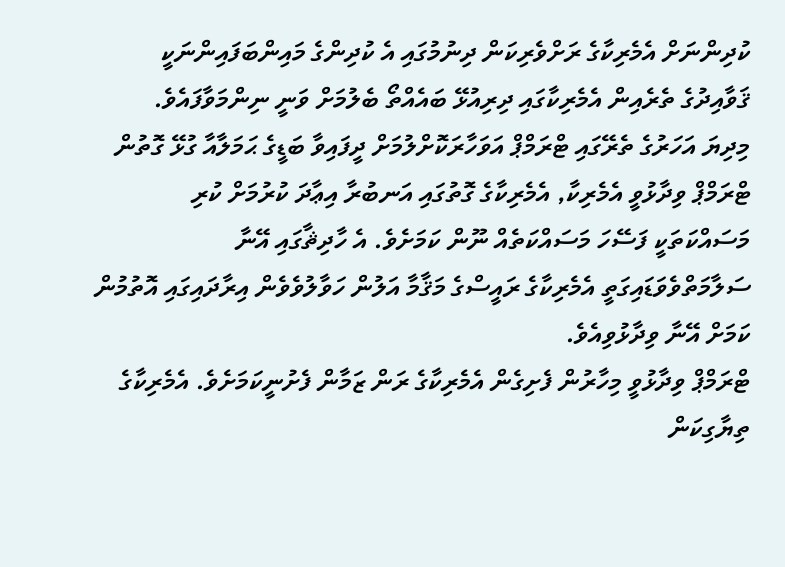ކުދިންނަށް އެމެރިކާގެ ރަށްވެރިކަން ދިނުމުގައި އެ ކުދިންގެ މައިންބަފައިންނަކީ ޤަވާއިދުގެ ތެރެއިން އެމެރިކާގައި ދިރިއުޅޭ ބައެއްތޯ ބެލުމަށް ވަނީ ނިންމަވާފައެވެ.
މިދިޔަ އަހަރުގެ ތެރޭގައި ޓްރަމްޕް އަވަހާރަކޮށްލުމަށް ދީފައިވާ ބަޑީގެ ޙަމަލާއާ ގުޅޭ ގޮތުން ޓްރަމްޕް ވިދާޅުވީ އެމެރިކާ, އެމެރިކާގެ ގޮތުގައި އަނބުރާ އިޢާދަ ކުރުމަށް ކުރި މަސައްކަތަކީ ފަސޭހަ މަސައްކަތެއް ނޫން ކަމަށެވެ. އެ ހާދިޘާގައި އޭނާ ސަލާމަތްވެވަޑައިގަތީ އެމެރިކާގެ ރައީސްގެ މަޤާމާ އަލުން ހަވާލުވެވެން އިރާދައިގައި އޮތުމުން ކަމަށް އޭނާ ވިދާޅުވިއެވެ.
ޓްރަމްޕް ވިދާޅުވީ މިހާރުން ފެށިގެން އެމެރިކާގެ ރަން ޒަމާން ފެށުނީކަމަށެވެ. އެމެރިކާގެ ތިޔާގިކަން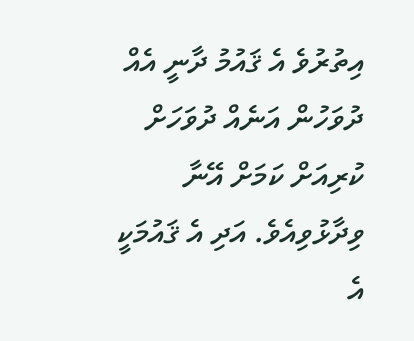އިތުރުވެ އެ ޤައުމު ދާނީ އެއް ދުވަހުން އަނެއް ދުވަހަށް ކުރިއަށް ކަމަށް އޭނާ ވިދާޅުވިއެވެ. އަދި އެ ޤައުމަކީ އެ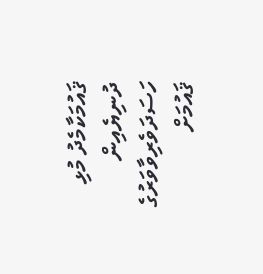ޤައުމަކާމެދު މުޅި ދުނިޔެއިން ހަސަދަވެރިވާވަރުގެ ޤައުމަށް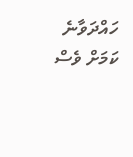ހައްދަވާނެ ކަމަށް ވެސް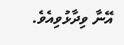އޭނާ ވިދާޅުވިއެވެ.